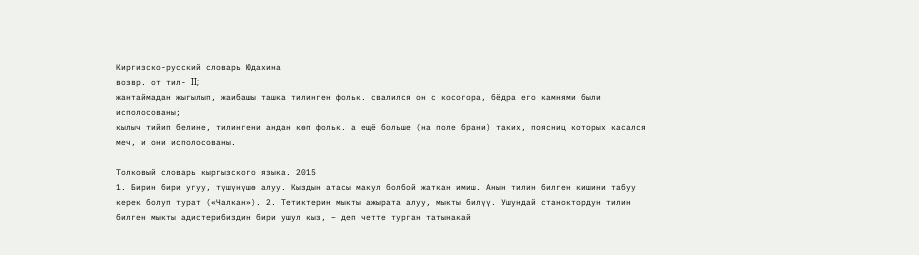Киргизско-русский словарь Юдахина
возвр. от тил- II;
жантаймадан жыгылып, жаибашы ташка тилинген фольк. свалился он с косогора, бёдра его камнями были исполосованы;
кылыч тийип белине, тилингени андан көп фольк. а ещё больше (на поле брани) таких, поясниц которых касался меч, и они исполосованы.

Толковый словарь кыргызского языка. 2015
1. Бирин бири угуу, түшүнүшө алуу. Кыздын атасы макул болбой жаткан имиш. Анын тилин билген кишини табуу керек болуп турат («Чалкан»). 2. Тетиктерин мыкты ажырата алуу, мыкты билүү. Ушундай станоктордун тилин билген мыкты адистерибиздин бири ушул кыз, – деп четте турган татынакай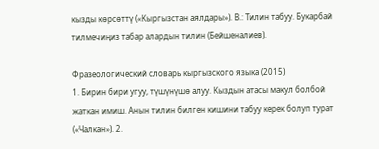кызды көрсөттү («Кыргызстан аялдары»). В.: Тилин табуу. Букарбай тилмечиңиз табар алардын тилин (Бейшеналиев).

Фразеологический словарь кыргызского языка (2015)
1. Бирин бири угуу, түшүнүшө алуу. Кыздын атасы макул болбой жаткан имиш. Анын тилин билген кишини табуу керек болуп турат («Чалкан»). 2.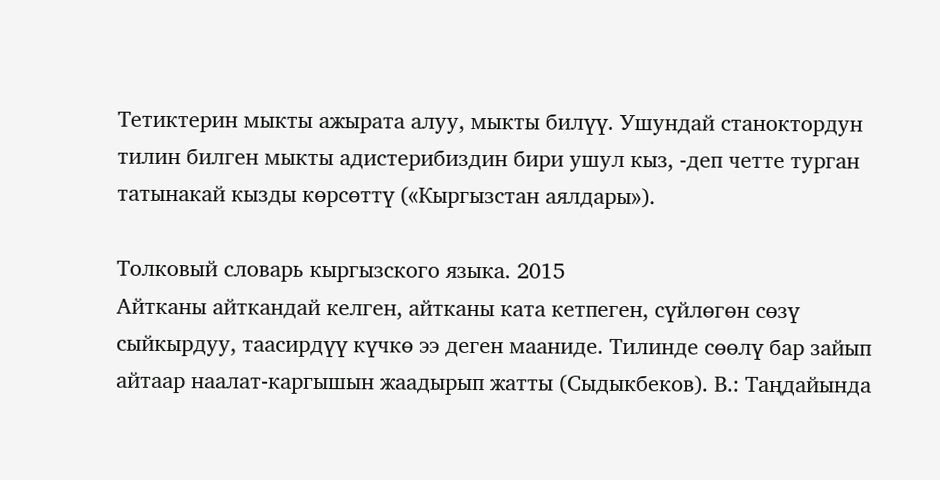Тетиктерин мыкты ажырата алуу, мыкты билүү. Ушундай станоктордун тилин билген мыкты адистерибиздин бири ушул кыз, -деп четте турган татынакай кызды көрсөттү («Кыргызстан аялдары»).

Толковый словарь кыргызского языка. 2015
Айтканы айткандай келген, айтканы ката кетпеген, сүйлөгөн сөзү сыйкырдуу, таасирдүү күчкө ээ деген мааниде. Тилинде сөөлү бар зайып айтаар наалат-каргышын жаадырып жатты (Сыдыкбеков). В.: Таңдайында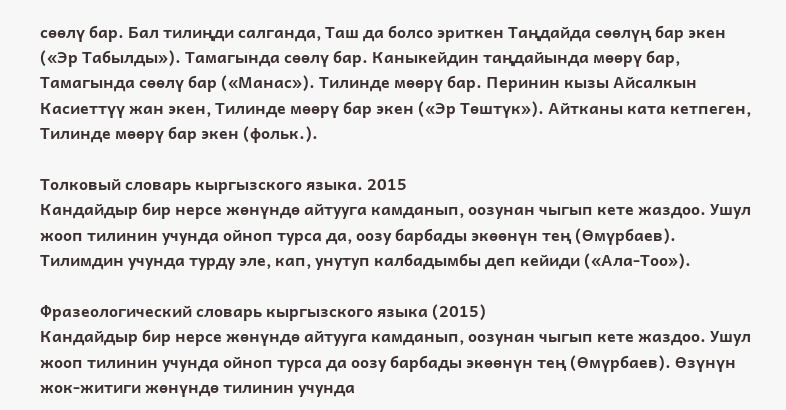сөөлү бар. Бал тилиңди салганда, Таш да болсо эриткен Таңдайда сөөлүң бар экен («Эр Табылды»). Тамагында сөөлү бар. Каныкейдин таңдайында мөөрү бар, Тамагында сөөлү бар («Манас»). Тилинде мөөрү бар. Перинин кызы Айсалкын Касиеттүү жан экен, Тилинде мөөрү бар экен («Эр Төштүк»). Айтканы ката кетпеген, Тилинде мөөрү бар экен (фольк.).

Толковый словарь кыргызского языка. 2015
Кандайдыр бир нерсе жөнүндө айтууга камданып, оозунан чыгып кете жаздоо. Ушул жооп тилинин учунда ойноп турса да, оозу барбады экөөнүн тең (Өмүрбаев). Тилимдин учунда турду эле, кап, унутуп калбадымбы деп кейиди («Ала-Тоо»).

Фразеологический словарь кыргызского языка (2015)
Кандайдыр бир нерсе жөнүндө айтууга камданып, оозунан чыгып кете жаздоо. Ушул жооп тилинин учунда ойноп турса да оозу барбады экөөнүн тең (Өмүрбаев). Өзүнүн жок-житиги жөнүндө тилинин учунда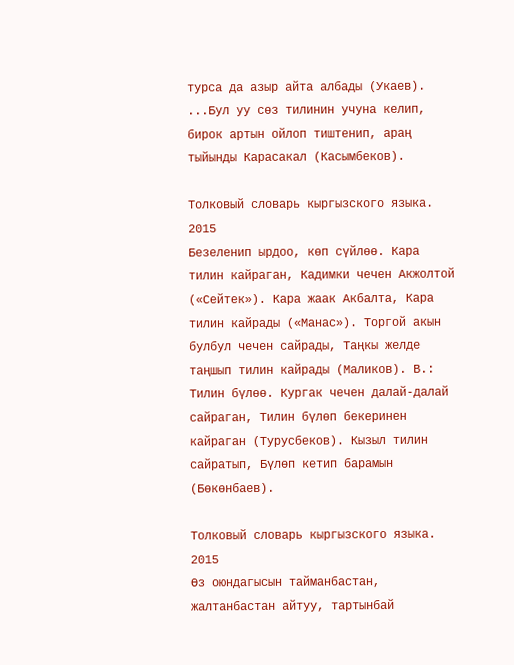турса да азыр айта албады (Укаев). ...Бул уу сөз тилинин учуна келип, бирок артын ойлоп тиштенип, араң тыйынды Карасакал (Касымбеков).

Толковый словарь кыргызского языка. 2015
Безеленип ырдоо, көп сүйлөө. Кара тилин кайраган, Кадимки чечен Акжолтой («Сейтек»). Кара жаак Акбалта, Кара тилин кайрады («Манас»). Торгой акын булбул чечен сайрады, Таңкы желде таңшып тилин кайрады (Маликов). В.: Тилин бүлөө. Кургак чечен далай-далай сайраган, Тилин бүлөп бекеринен кайраган (Турусбеков). Кызыл тилин сайратып, Бүлөп кетип барамын (Бөкөнбаев).

Толковый словарь кыргызского языка. 2015
Өз оюндагысын тайманбастан, жалтанбастан айтуу, тартынбай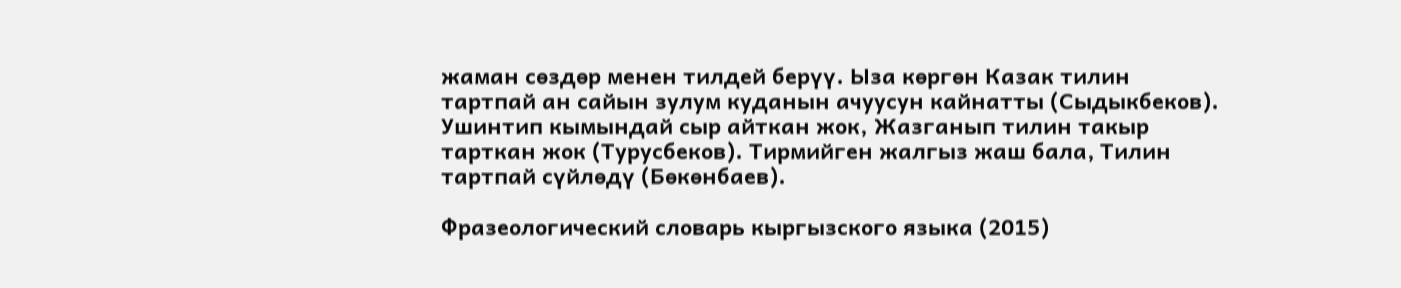жаман сөздөр менен тилдей берүү. Ыза көргөн Казак тилин тартпай ан сайын зулум куданын ачуусун кайнатты (Сыдыкбеков). Ушинтип кымындай сыр айткан жок, Жазганып тилин такыр тарткан жок (Турусбеков). Тирмийген жалгыз жаш бала, Тилин тартпай сүйлөдү (Бөкөнбаев).

Фразеологический словарь кыргызского языка (2015)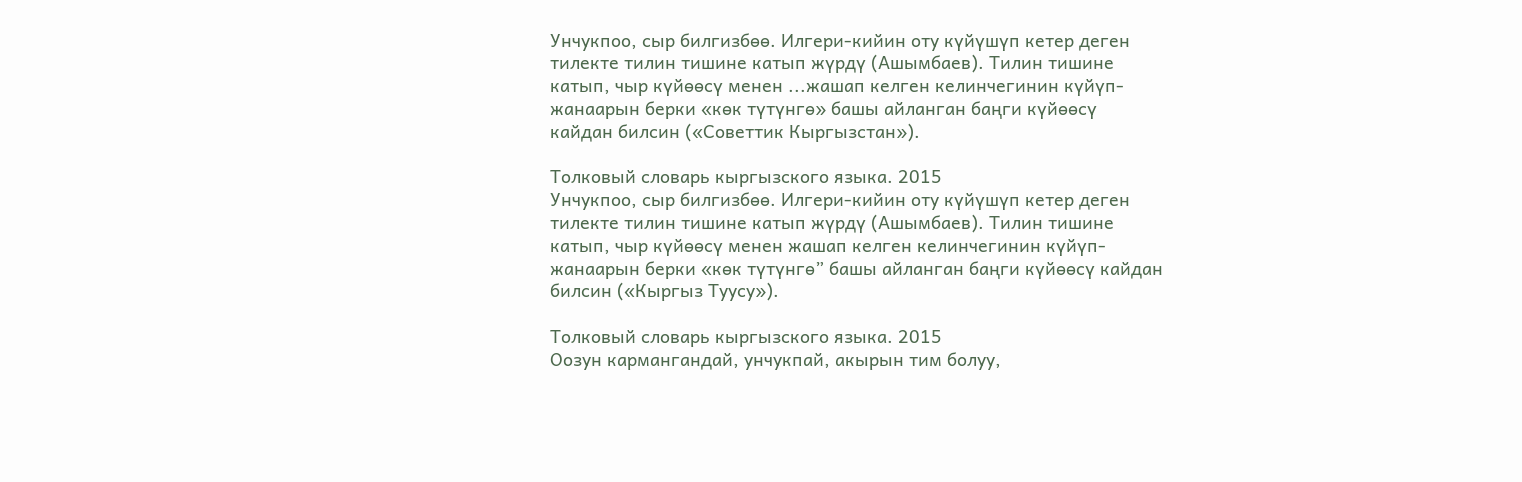Унчукпоо, сыр билгизбөө. Илгери-кийин оту күйүшүп кетер деген тилекте тилин тишине катып жүрдү (Ашымбаев). Тилин тишине катып, чыр күйөөсү менен ...жашап келген келинчегинин күйүп-жанаарын берки «көк түтүнгө» башы айланган баңги күйөөсү кайдан билсин («Советтик Кыргызстан»).

Толковый словарь кыргызского языка. 2015
Унчукпоо, сыр билгизбөө. Илгери-кийин оту күйүшүп кетер деген тилекте тилин тишине катып жүрдү (Ашымбаев). Тилин тишине катып, чыр күйөөсү менен жашап келген келинчегинин күйүп-жанаарын берки «көк түтүнгө” башы айланган баңги күйөөсү кайдан билсин («Кыргыз Туусу»).

Толковый словарь кыргызского языка. 2015
Оозун кармангандай, унчукпай, акырын тим болуу,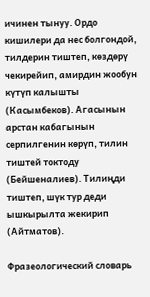ичинен тынуу. Ордо кишилери да нес болгондой, тилдерин тиштеп, көздөрү чекирейип, амирдин жообун күтүп калышты (Касымбеков). Агасынын арстан кабагынын серпилгенин көрүп, тилин тиштей токтоду (Бейшеналиев). Тилиңди тиштеп, шүк тур деди ышкырылта жекирип (Айтматов).

Фразеологический словарь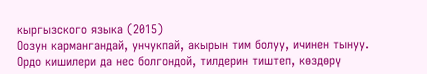кыргызского языка (2015)
Оозун кармангандай, унчукпай, акырын тим болуу, ичинен тынуу. Ордо кишилери да нес болгондой, тилдерин тиштеп, көздөрү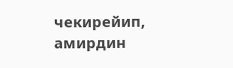чекирейип, амирдин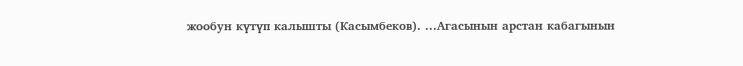жообун күтүп калышты (Касымбеков). ...Агасынын арстан кабагынын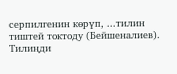серпилгенин көрүп, ...тилин тиштей токтоду (Бейшеналиев). Тилиңди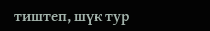тиштеп, шүк тур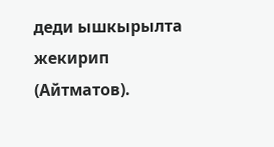деди ышкырылта жекирип (Айтматов).